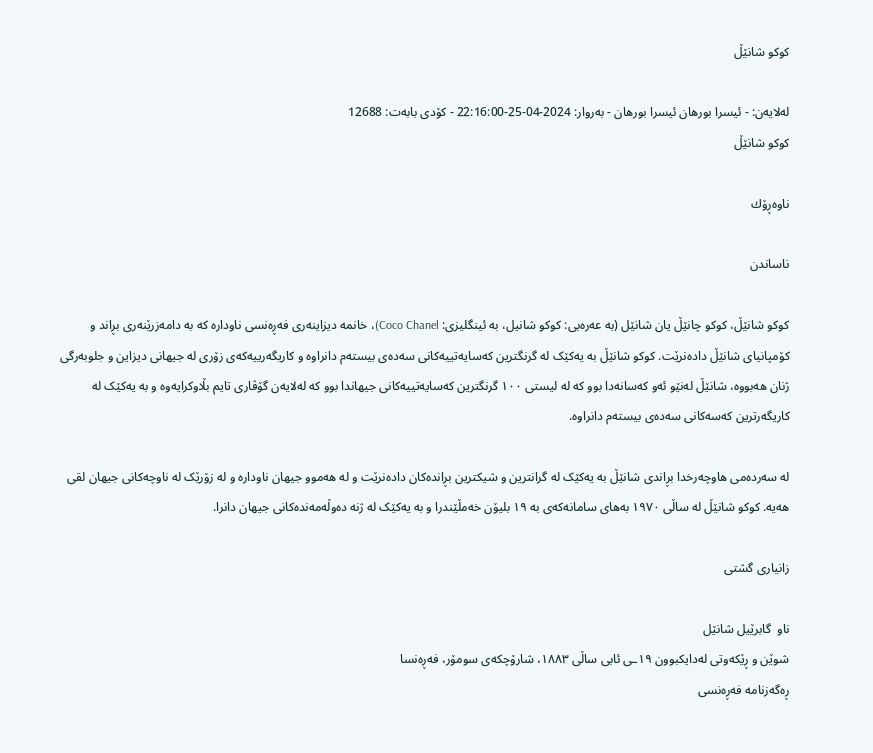کوکو شانێڵ

له‌لایه‌ن: - ئیسرا بورهان ئیسرا بورهان - به‌روار: 2024-04-25-22:16:00 - کۆدی بابەت: 12688
کوکو شانێڵ

ناوه‌ڕۆك

ناساندن

کوکو شانێڵ، کوکو چانێڵ یان شانێل (بە عەرەبی: كوكو شانيل، بە ئینگلیزی: Coco Chanel)، خانمە دیزاینەری فەڕەنسی ناودارە کە بە دامەزرێنەری بڕاند و کۆمپانیای شانێڵ دادەنرێت. کوکو شانێڵ بە یەکێک لە گرنگترین کەسایەتییەکانی سەدەی بیستەم دانراوە و کاریگەرییەکەی زۆری لە جیهانی دیزاین و جلوبەرگی ژنان هەبووە، شانێڵ لەنێو ئەو کەسانەدا بوو کە لە لیستی ١٠٠ گرنگترین کەسایەتییەکانی جیهاندا بوو کە لەلایەن گۆڤاری تایم بڵاوکرایەوە و بە یەکێک لە کاریگەرترین کەسەکانی سەدەی بیستەم دانراوە.

لە سەردەمی هاوچەرخدا بڕاندی شانێڵ بە یەکێک لە گرانترین و شیکترین بڕاندەکان دادەنرێت و لە هەموو جیهان ناودارە و لە زۆرێک لە ناوچەکانی جیهان لقی هەیە. کوکو شانێڵ لە ساڵی ١٩٧٠ بەهای سامانەکەی بە ١٩ بلیۆن خەمڵێندرا و بە یەکێک لە ژنە دەوڵەمەندەکانی جیهان دانرا.

زانیاری گشتی

ناو  گابرێیل شانێل
شوێن و ڕێکەوتی لەدایکبوون ١٩ـی ئابی ساڵی ١٨٨٣، شارۆچکەی سومۆر، فەڕەنسا
ڕەگەزنامە فەڕەنسی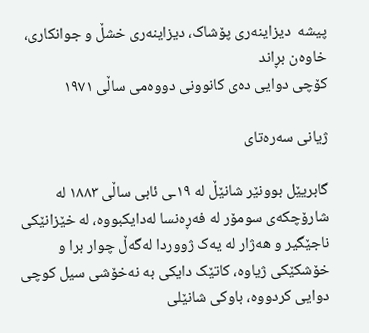پیشە  دیزاینەری پۆشاک، دیزاینەری خشڵ و جوانکاری، خاوەن بڕاند
کۆچی دوایی دەی کانوونی دووەمی ساڵی ١٩٧١

ژیانی سەرەتای

گابریێل بوونێر شانێڵ لە ١٩ـی ئابی ساڵی ١٨٨٣ لە شارۆچکەی سومۆر لە فەڕەنسا لەدایکبووە، لە خێزانێکی ناجێگیر و هەژار لە یەک ژووردا لەگەڵ چوار برا و خۆشکێکی ژیاوە، کاتێک دایکی بە نەخۆشی سیل کوچی دوایی کردووە، باوکی شانێلی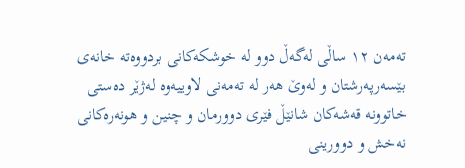تەمەن ١٢ ساڵی لەگەڵ دوو لە خوشکەکانی بردووەتە خانەی بێسەرپەرشتان و لەوێ هەر لە تەمەنی لاوییەوە لەژێر دەستی خاتوونە قەشەکان شانێڵ فێری دوورمان و چنین و هونەرەکانی نەخش و دوورینی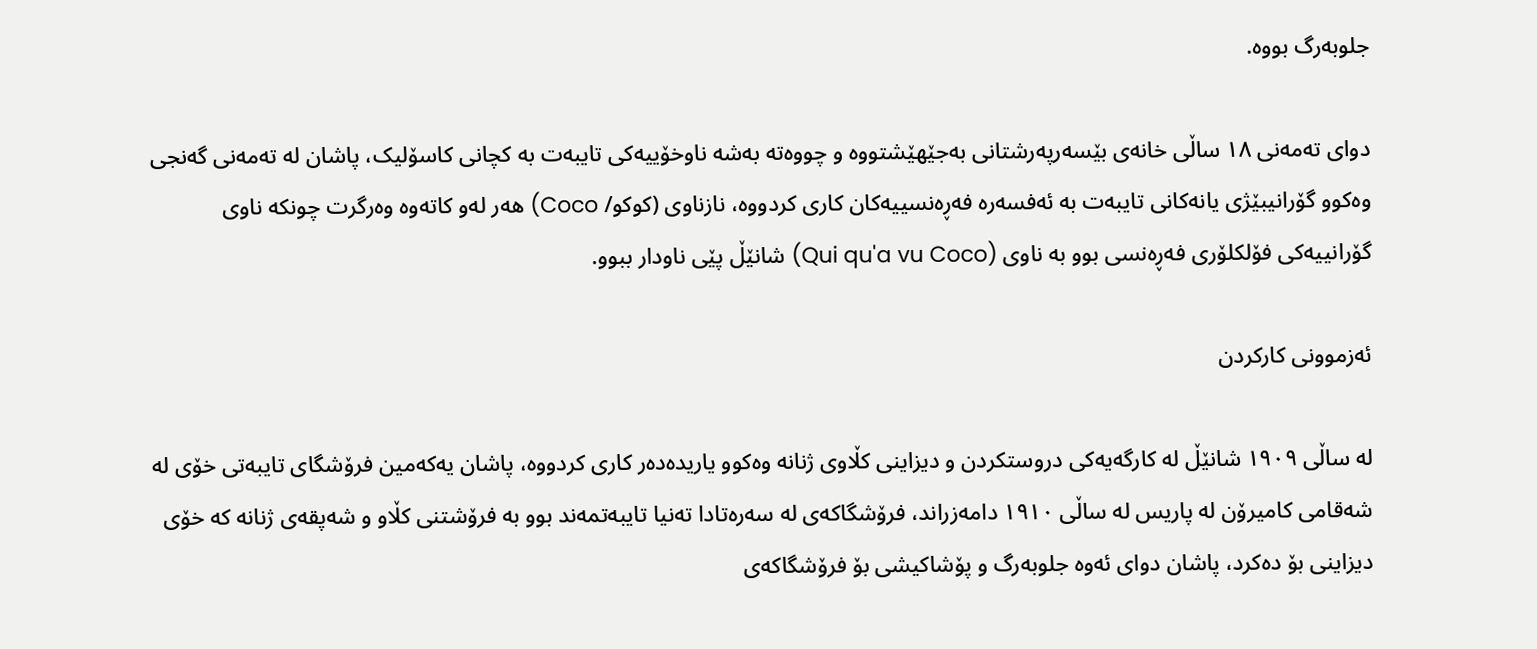جلوبەرگ بووە.

دوای تەمەنی ١٨ ساڵی خانەی بێسەرپەرشتانی بەجێهێشتووە و چووەتە بەشە ناوخۆییەکی تایبەت بە کچانی کاسۆلیک، پاشان لە تەمەنی گەنجی وەکوو گۆرانیبێژی یانەکانی تایبەت بە ئەفسەرە فەڕەنسییەکان کاری کردووه، نازناوی (کوکو/ Coco) هەر لەو کاتەوە وەرگرت چونکە ناوی گۆرانییەکی فۆلکلۆری فەڕەنسی بوو بە ناوی (Qui qu'a vu Coco) شانێڵ پێی ناودار ببوو.

ئەزموونی کارکردن

لە ساڵی ١٩٠٩ شانێڵ لە کارگەیەکی دروستکردن و دیزاینی کڵاوی ژنانە وەکوو یاریدەدەر کاری کردووە، پاشان یەکەمین فرۆشگای تایبەتی خۆی لە شەقامی کامیرۆن لە پاریس لە ساڵی ١٩١٠ دامەزراند، فرۆشگاکەی لە سەرەتادا تەنیا تایبەتمەند بوو بە فرۆشتنی کڵاو و شەپقەی ژنانە کە خۆی دیزاینی بۆ دەکرد، پاشان دوای ئەوە جلوبەرگ و پۆشاکیشی بۆ فرۆشگاکەی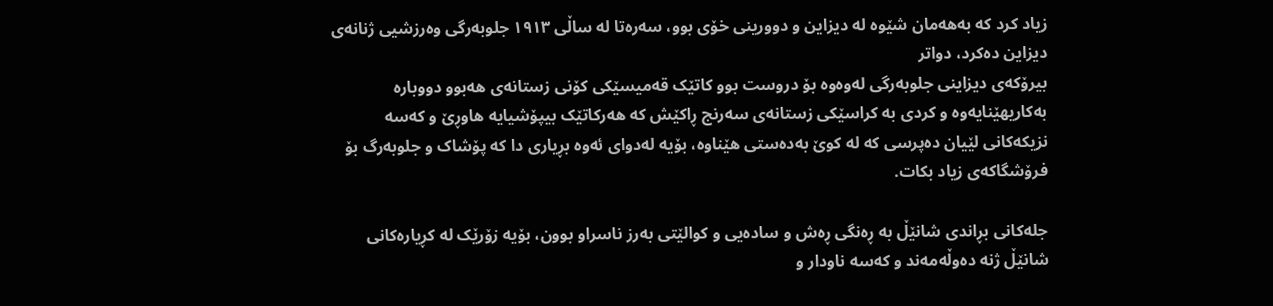زیاد کرد کە بەهەمان شێوە لە دیزاین و دوورینی خۆی بوو، سەرەتا لە ساڵی ١٩١٣ جلوبەرگی وەرزشیی ژنانەی دیزاین دەکرد، دواتر
بیرۆکەی دیزاینی جلوبەرگی لەوەوە بۆ دروست بوو کاتێک قەمیسێکی کۆنی زستانەی هەبوو دووبارە بەکاریهێنایەوە و کردی بە کراسێکی زستانەی سەرنج ڕاکێش کە هەرکاتێک بیپۆشیایە هاوڕێ و کەسە نزیکەکانی لێیان دەپرسی کە لە کوێ بەدەستی هێناوە، بۆیە لەدوای ئەوە بڕیاری دا کە پۆشاک و جلوبەرگ بۆ فرۆشگاکەی زیاد بکات.

جلەکانی بڕاندی شانێڵ بە ڕەنگی ڕەش و سادەیی و کوالێتی بەرز ناسراو بوون، بۆیە زۆرێک لە کڕیارەکانی شانێڵ ژنە دەوڵەمەند و کەسە ناودار و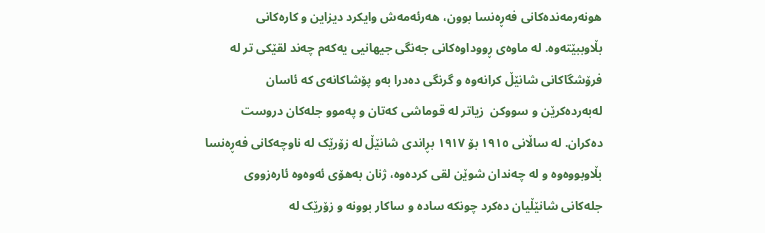هونەرمەندەکانی فەڕەنسا بوون، هەرئەمەش وایکرد دیزاین و کارەکانی بڵاوببێتەوە. لە ماوەی ڕووداوەکانی جەنگی جیهانیی یەکەم چەند لقێکی تر لە فرۆشگاکانی شانێڵ کرانەوە و گرنگی دەدرا بەو پۆشاکانەی کە ئاسان لەبەردەکرێن و سووکن  زیاتر لە قوماشی کەتان و پەموو جلەکان دروست دەکران. لە ساڵانی ١٩١٥ بۆ ١٩١٧ بڕاندی شانێڵ لە زۆرێک لە ناوچەکانی فەڕەنسا بڵاوبووەوە و لە چەندان شوێن لقی کردەوە، ژنان بەهۆی ئەوەوە ئارەزووی جلەکانی شانێڵیان دەکرد چونکە سادە و ساکار بوونە و زۆرێک لە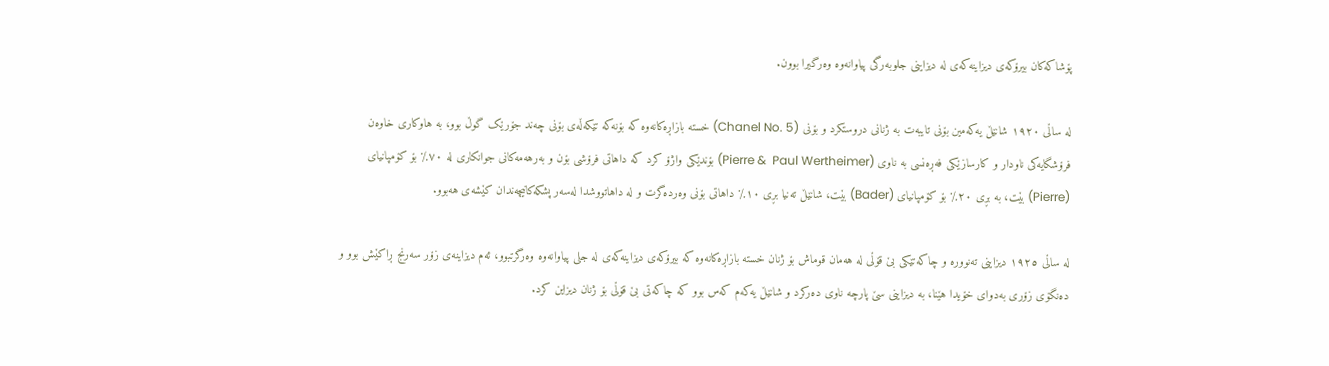پۆشاکەکان بیرۆکەی دیزاینەکەی لە دیزاینی جلوبەرگی پیاوانەوە وەرگیرا بوون.

لە ساڵی ١٩٢٠ شانێڵ یەکەمین بۆنی تایبەت بە ژنانی دروستکرد و بۆنی (Chanel No. 5) خستە بازاڕەکانەوە کە بۆنەکە تێکەڵەی بۆنی چەند جۆرێک گوڵ بوو، بە هاوکاری خاوەن فرۆشگایەکی ناودار و کارسازێکی فەڕەنسی بە ناوی (Pierre &  Paul Wertheimer) بۆندێکی واژۆ کرد کە داهاتی فرۆشی بۆن و بەرهەمەکانی جوانکاری لە ٧٠٪ بۆ کۆمپانیای (Pierre) بێت، بە بڕی ٢٠٪ بۆ کۆمپانیای (Bader) بێت، شانێڵ تەنیا بڕی ١٠٪ داهاتی بۆنی وەردەگرت و لە داهاتووشدا لەسەر پشکەکانیچەندان کێشەی هەبوو.

لە ساڵی ١٩٢٥ دیزاینی تەنوورە و چاکەتێکی بێ قۆڵی لە هەمان قوماش بۆ ژنان خستە بازاڕەکانەوە کە بیرۆکەی دیزاینەکەی لە جلی پیاوانەوە وەرگرتبوو، ئەم دیزاینەی زۆر سەرنج ڕاکێش بوو و دەنگۆی زۆری بەدوای خۆیدا هێنا، بە دیزاینی سێ پارچە ناوی دەرکرد و شانێڵ یەکەم کەس بوو کە چاکەتی بێ قۆڵی بۆ ژنان دیزاین کرد.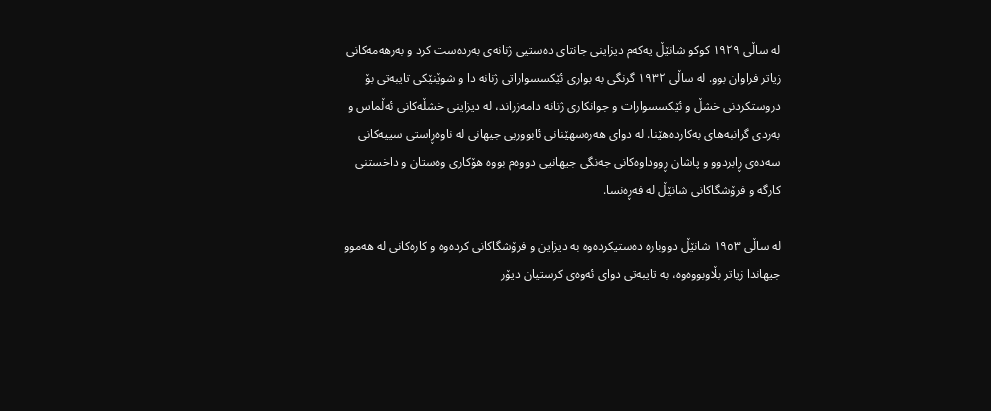لە ساڵی ١٩٢٩ کوکو شانێڵ یەکەم دیزاینی جانتای دەستیی ژنانەی بەردەست کرد و بەرهەمەکانی زیاتر فراوان بوو. لە ساڵی ١٩٣٢ گرنگی بە بواری ئێکسسواراتی ژنانە دا و شوێنێکی تایبەتی بۆ دروستکردنی خشڵ و ئێکسسوارات و جوانکاری ژنانە دامەزراند، لە دیزاینی خشڵەکانی ئەڵماس و بەردی گرانبەهای بەکاردەهێنا. لە دوای هەرەسهێنانی ئابووریی جیهانی لە ناوەڕاستی سییەکانی سەدەی ڕابردوو و پاشان ڕووداوەکانی جەنگی جیهانیی دووەم بووە هۆکاری وەستان و داخستنی کارگە و فرۆشگاکانی شانێڵ لە فەڕەنسا.

لە ساڵی ١٩٥٣ شانێڵ دووبارە دەستیکردەوە بە دیزاین و فرۆشگاکانی کردەوە و کارەکانی لە هەموو جیهاندا زیاتر بڵاوبووەوە، بە تایبەتی دوای ئەوەی کرستیان دیۆر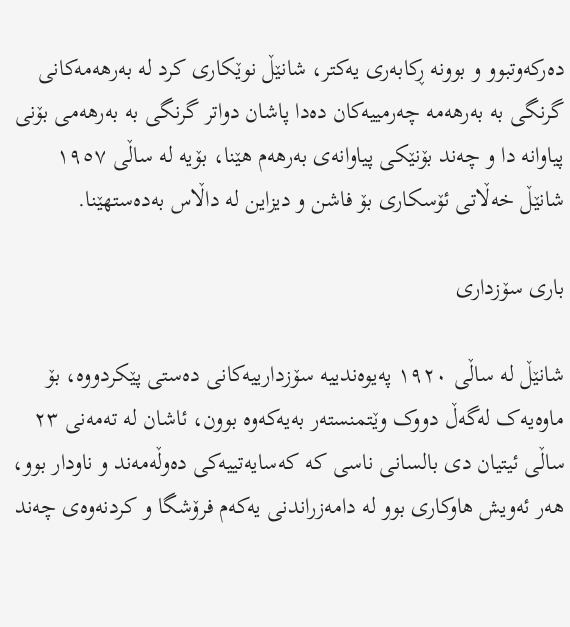دەرکەوتبوو و بوونە ڕکابەری یەکتر، شانێڵ نوێکاری کرد لە بەرهەمەکانی گرنگی بە بەرهەمە چەرمییەکان دەدا پاشان دواتر گرنگی بە بەرهەمی بۆنی پیاوانە دا و چەند بۆنێکی پیاوانەی بەرهەم هێنا، بۆیە لە ساڵی ١٩٥٧ شانێڵ خەڵاتی ئۆسکاری بۆ فاشن و دیزاین لە داڵاس بەدەستهێنا.

باری سۆزداری

شانێڵ لە ساڵی ١٩٢٠ پەیوەندییە سۆزدارییەکانی دەستی پێکردووە، بۆ ماوەیەک لەگەڵ دووک وێتمنستەر بەیەکەوە بوون، ئاشان لە تەمەنی ٢٣ ساڵی ئیتیان دی بالسانی ناسی کە کەسایەتییەکی دەوڵەمەند و ناودار بوو، هەر ئەویش هاوکاری بوو لە دامەزراندنی یەکەم فرۆشگا و کردنەوەی چەند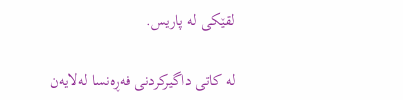لقێکی لە پاریس.

لە کاتی داگیرکردنی فەڕەنسا لەلایەن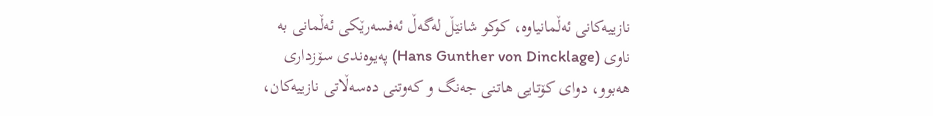نازییەکانی ئەڵمانیاوە، کوکو شانێڵ لەگەڵ ئەفسەرێکی ئەڵمانی بە ناوی (Hans Gunther von Dincklage) پەیوەندی سۆزداری هەبوو، دوای کۆتایی هاتنی جەنگ و کەوتنی دەسەڵاتی نازییەکان،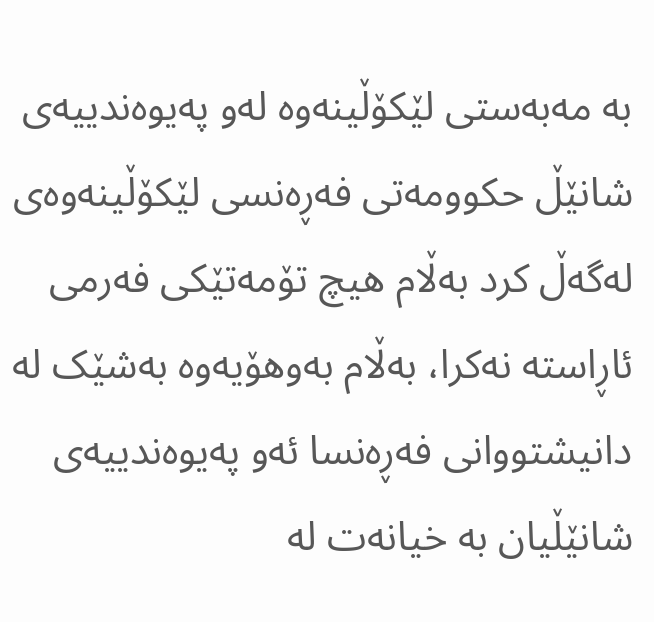بە مەبەستی لێکۆڵینەوە لەو پەیوەندییەی شانێڵ حکوومەتی فەڕەنسی لێکۆڵینەوەی لەگەڵ کرد بەڵام هیچ تۆمەتێکی فەرمی ئاڕاستە نەکرا، بەڵام بەوهۆیەوە بەشێک لە دانیشتووانی فەڕەنسا ئەو پەیوەندییەی شانێڵیان بە خیانەت لە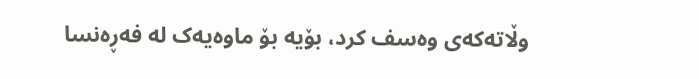وڵاتەکەی وەسف کرد، بۆیە بۆ ماوەیەک لە فەڕەنسا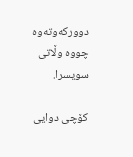دوورکەوتەوە چووە وڵاتی سویسرا.

کۆچی دوایی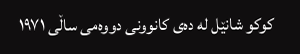کوکو شانێل لە دەی کانوونی دووەمی ساڵی ١٩٧١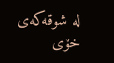لە شوقەکەی خۆی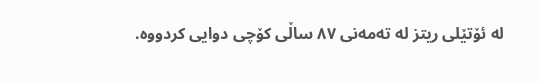لە ئۆتێلی ریتز لە تەمەنی ٨٧ ساڵی کۆچی دوایی کردووە.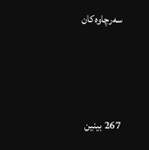سەرچاوەکان



267 بینین